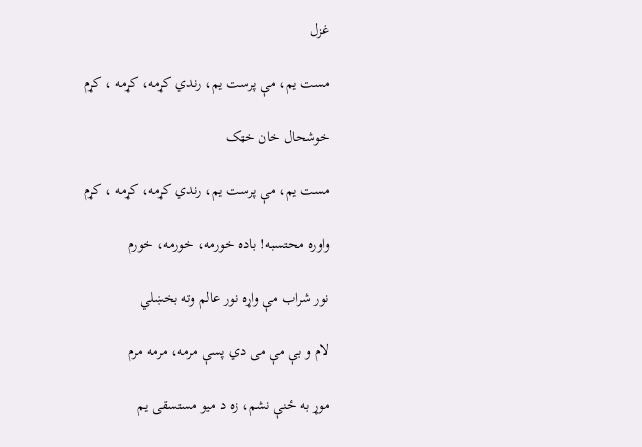غزل

مست يم، مې پرست يم، رندي کړمه، کړمه ، کړم

خوشحال خان خټک

مست يم، مې پرست يم، رندي کړمه، کړمه ، کړم

واوره محتسبه! باده خورمه، خورمه، خورم

نور شراب مې واړه نور عالم وته بخښلي

لام و بې مې می دي پسې مرمه، مرمه مرم

موړ به ځنې نشم، زه د ميو مستسقی يم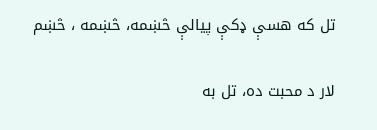تل که هسې ډکې پيالې څښمه، څښمه ، څښم

لار د محبت ده، تل به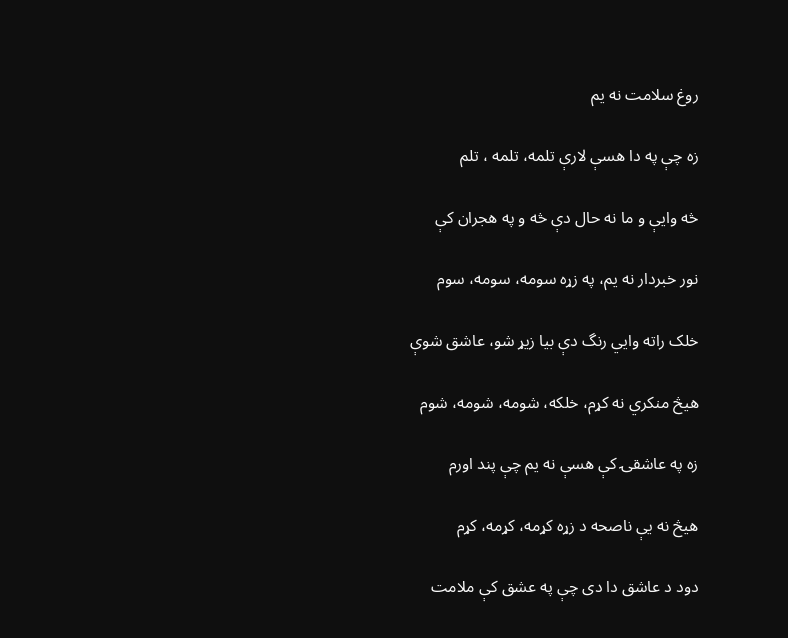روغ سلامت نه يم

زه چې په دا هسې لارې تلمه، تلمه ، تلم

څه وايې و ما نه حال دې څه و په هجران کې

نور خبردار نه يم، په زړه سومه، سومه، سوم

خلک راته وايي رنگ دې بيا زيړ شو، عاشق شوې

هيڅ منکري نه کړم، خلکه، شومه، شومه، شوم

زه په عاشقۍ کې هسې نه يم چې پند اورم

هيڅ نه يې ناصحه د زړه کړمه، کړمه، کړم

دود د عاشق دا دی چې په عشق کې ملامت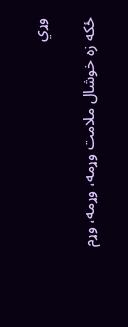وړي

ځکه زه خوشال ملامت وړمه، وړمه، وړم